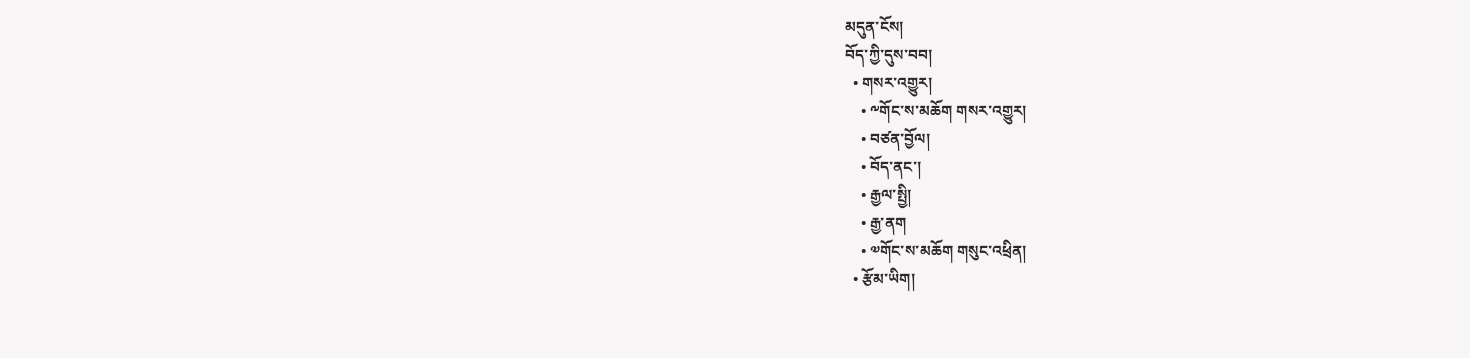མདུན་ངོས།
བོད་ཀྱི་དུས་བབ།
  • གསར་འགྱུར།
    • ༸གོང་ས་མཆོག གསར་འགྱུར།
    • བཙན་བྱོལ།
    • བོད་ནང་།
    • རྒྱལ་སྤྱི།
    • རྒྱ་ནག
    • ༧གོང་ས་མཆོག གསུང་འཕྲིན།
  • རྩོམ་ཡིག།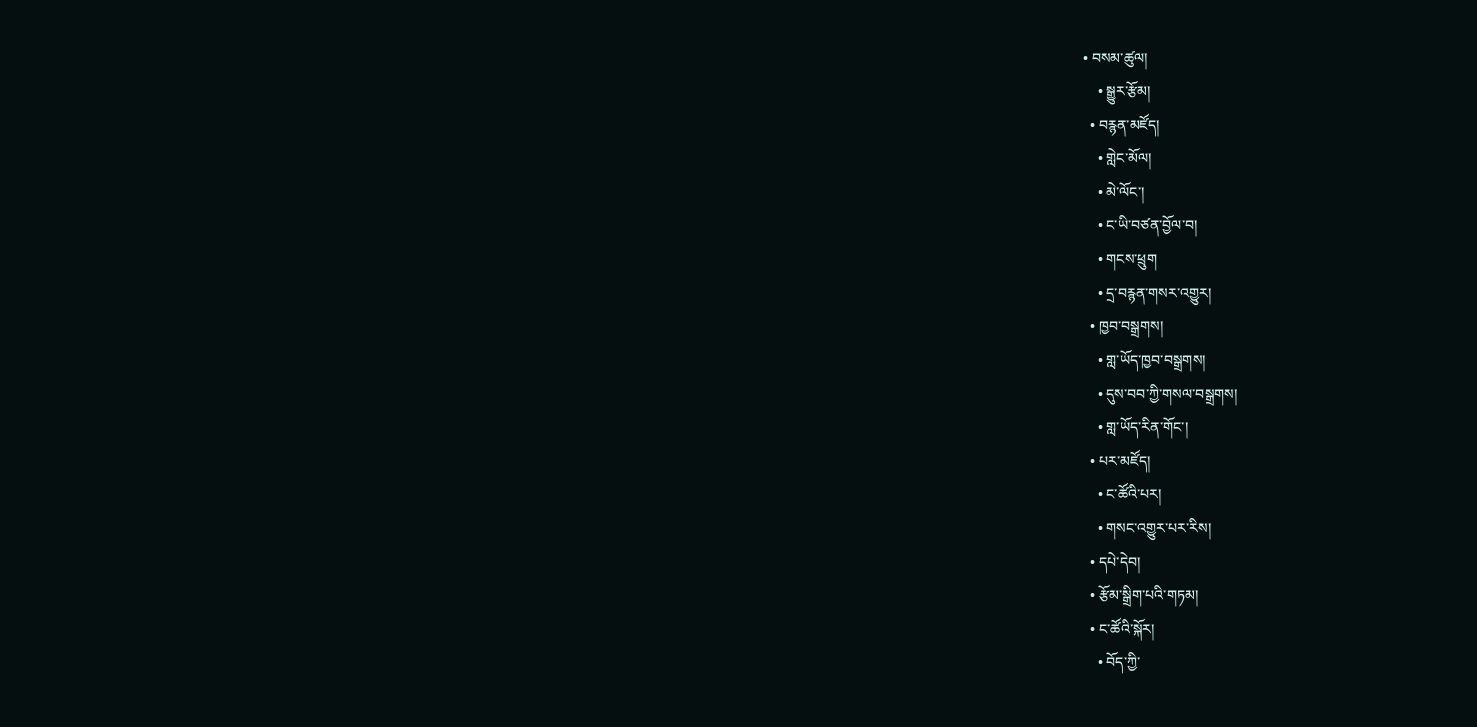• བསམ་ཚུལ།
    • སྒྱུར་རྩོམ།
  • བརྙན་མཛོད།
    • གླེང་མོལ།
    • མེ་ལོང་།
    • ང་ཡི་བཙན་བྱོལ་བ།
    • གངས་ཕྲུག
    • དྲ་བརྙན་གསར་འགྱུར།
  • ཁྱབ་བསྒྲགས།
    • གླ་ཡོད་ཁྱབ་བསྒྲགས།
    • དུས་བབ་ཀྱི་གསལ་བསྒྲགས།
    • གླ་ཡོད་རིན་གོང་།
  • པར་མཛོད།
    • ང་ཚོའི་པར།
    • གསང་འགྱུར་པར་རིས།
  • དཔེ་དེབ།
  • རྩོམ་སྒྲིག་པའི་གཏམ།
  • ང་ཚོའི་སྐོར།
    • བོད་ཀྱི་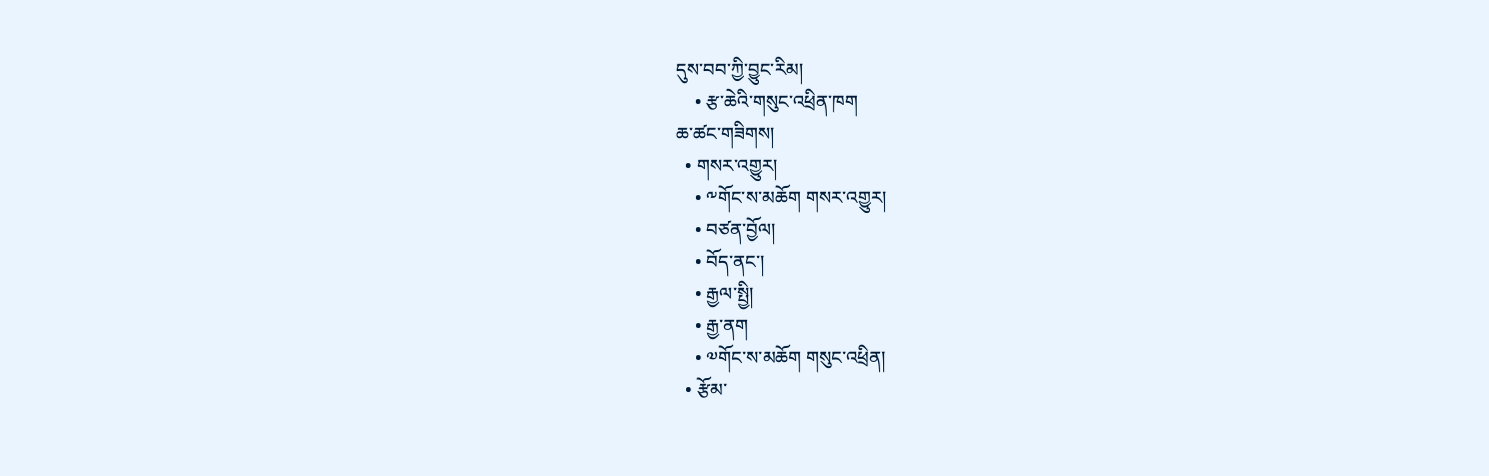དུས་བབ་ཀྱི་བྱུང་རིམ།
    • རྩ་ཆེའི་གསུང་འཕྲིན་ཁག
ཆ་ཚང་གཟིགས།
  • གསར་འགྱུར།
    • ༸གོང་ས་མཆོག གསར་འགྱུར།
    • བཙན་བྱོལ།
    • བོད་ནང་།
    • རྒྱལ་སྤྱི།
    • རྒྱ་ནག
    • ༧གོང་ས་མཆོག གསུང་འཕྲིན།
  • རྩོམ་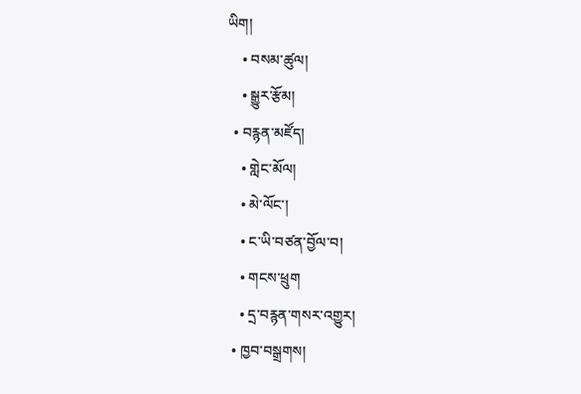ཡིག།
    • བསམ་ཚུལ།
    • སྒྱུར་རྩོམ།
  • བརྙན་མཛོད།
    • གླེང་མོལ།
    • མེ་ལོང་།
    • ང་ཡི་བཙན་བྱོལ་བ།
    • གངས་ཕྲུག
    • དྲ་བརྙན་གསར་འགྱུར།
  • ཁྱབ་བསྒྲགས།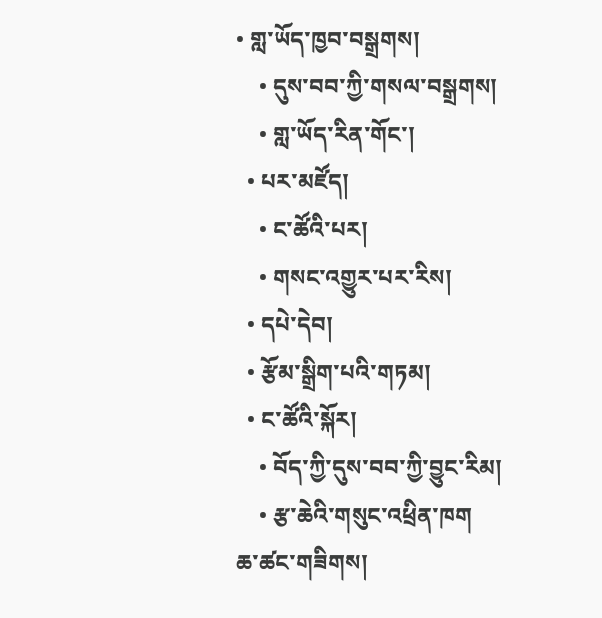• གླ་ཡོད་ཁྱབ་བསྒྲགས།
    • དུས་བབ་ཀྱི་གསལ་བསྒྲགས།
    • གླ་ཡོད་རིན་གོང་།
  • པར་མཛོད།
    • ང་ཚོའི་པར།
    • གསང་འགྱུར་པར་རིས།
  • དཔེ་དེབ།
  • རྩོམ་སྒྲིག་པའི་གཏམ།
  • ང་ཚོའི་སྐོར།
    • བོད་ཀྱི་དུས་བབ་ཀྱི་བྱུང་རིམ།
    • རྩ་ཆེའི་གསུང་འཕྲིན་ཁག
ཆ་ཚང་གཟིགས།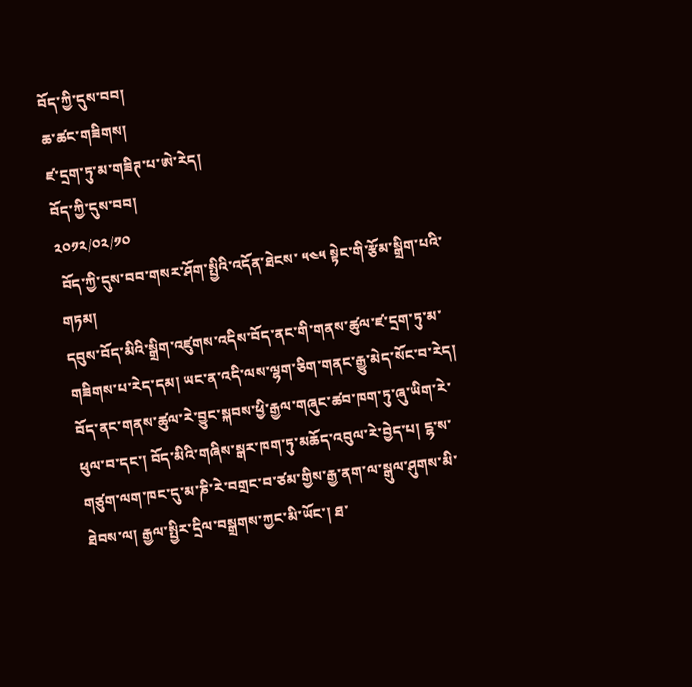བོད་ཀྱི་དུས་བབ།
ཆ་ཚང་གཟིགས།
ཛ་དྲག་ཏུ་མ་གཟིཊ་པ་ཨེ་རེད།
བོད་ཀྱི་དུས་བབ།
༢༠༡༢/༠༢/༡༠
 བོད་ཀྱི་དུས་བབ་གསར་ཤོག་སྤྱིའི་འདོན་ཐེངས་ ༥༤༥ སྟེང་གི་རྩོམ་སྒྲིག་པའི་གཏམ།
དབུས་བོད་མིའི་སྒྲིག་འཛུགས་འདིས་བོད་ནང་གི་གནས་ཚུལ་ཛ་དྲག་ཏུ་མ་གཟིགས་པ་རེད་དམ། ཡང་ན་འདི་ལས་ལྷག་ཅིག་གནང་རྒྱུ་མེད་སོང་བ་རེད། བོད་ནང་གནས་ཚུལ་རེ་བྱུང་སྐབས་ཕྱི་རྒྱལ་གཞུང་ཚབ་ཁག་ཏུ་ཞུ་ཡིག་རེ་ཕུལ་བ་དང་། བོད་མིའི་གཞིས་སྒར་ཁག་ཏུ་མཆོད་འབུལ་རེ་བྱེད་པ། ངྷ་ས་གཙུག་ལག་ཁང་དུ་མ་ཎི་རེ་བགྲང་བ་ཙམ་གྱིས་རྒྱ་ནག་ལ་སྒུལ་ཤུགས་མི་ཐེབས་ལ། རྒྱལ་སྤྱིར་དྲིལ་བསྒྲགས་ཀྱང་མི་ཡོང་། ཐ་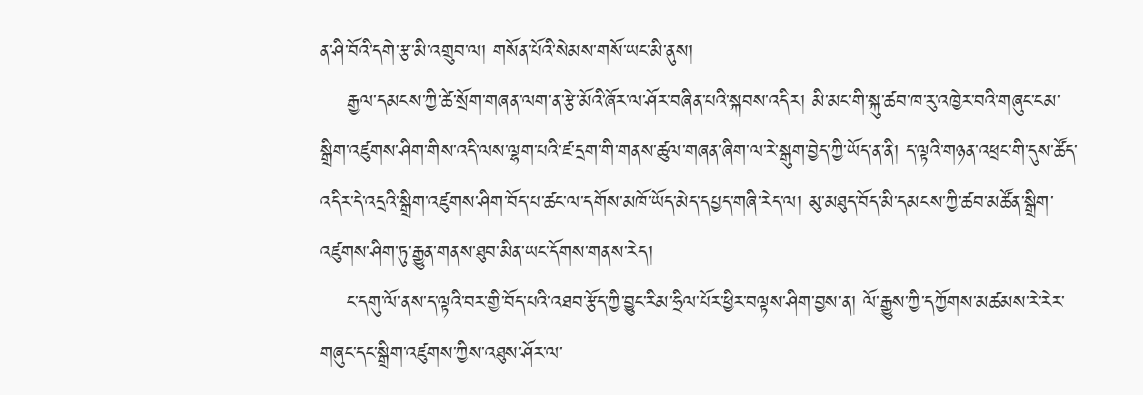ན་ཤི་བོའི་དགེ་རྩ་མི་འགྲུབ་ལ། གསོན་པོའི་སེམས་གསོ་ཡང་མི་ནུས།
    རྒྱལ་དམངས་ཀྱི་ཚེ་སྲོག་གཞན་ལག་ན་རྩེ་མོའི་ཞོར་ལ་ཤོར་བཞིན་པའི་སྐབས་འདིར། མི་མང་གི་སྐུ་ཚབ་ཁ་རུ་འཁྱེར་བའི་གཞུང་ངམ་སྒྲིག་འཛུགས་ཤིག་གིས་འདི་ལས་ལྷག་པའི་ཛ་དྲག་གི་གནས་ཚུལ་གཞན་ཞིག་ལ་རེ་སྒུག་བྱེད་ཀྱི་ཡོད་ན་ནི། ད་ལྟའི་གཉན་འཕྲང་གི་དུས་ཚོད་འདིར་དེ་འདྲའི་སྒྲིག་འཛུགས་ཤིག་བོད་པ་ཚང་ལ་དགོས་མཁོ་ཡོད་མེད་དཔྱད་གཞི་རེད་ལ། མུ་མཐུད་བོད་མི་དམངས་ཀྱི་ཚབ་མཚོན་སྒྲིག་འཛུགས་ཤིག་ཏུ་རྒྱུན་གནས་ཐུབ་མིན་ཡང་དོགས་གནས་རེད།
    ང་དགུ་ལོ་ནས་ད་ལྟའི་བར་གྱི་བོད་པའི་འཐབ་རྩོད་ཀྱི་བྱུང་རིམ་ཧྲིལ་པོར་ཕྱིར་བལྟས་ཤིག་བྱས་ན། ལོ་རྒྱུས་ཀྱི་དཀྱོགས་མཚམས་རེ་རེར་གཞུང་དང་སྒྲིག་འཛུགས་ཀྱིས་འཐུས་ཤོར་ལ་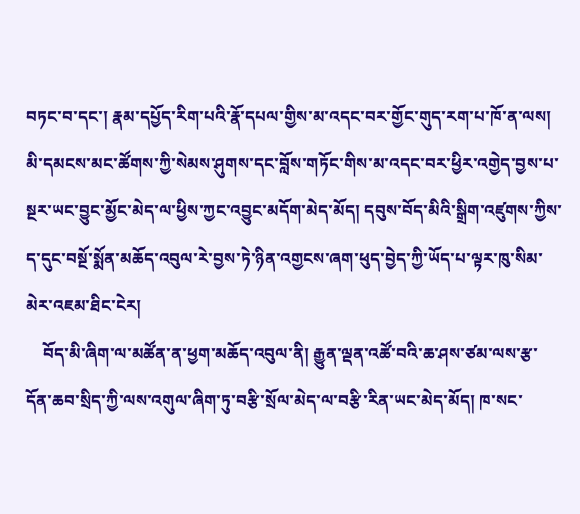བཏང་བ་དང་། རྣམ་དཔྱོད་རིག་པའི་རྣོ་དཔལ་གྱིས་མ་འདང་བར་གྱོང་གུད་རག་པ་ཁོ་ན་ལས། མི་དམངས་མང་ཚོགས་ཀྱི་སེམས་ཤུགས་དང་བློས་གཏོང་གིས་མ་འདང་བར་ཕྱིར་འགྱེད་བྱས་པ་སྔར་ཡང་བྱུང་མྱོང་མེད་ལ་ཕྱིས་ཀྱང་འབྱུང་མདོག་མེད་མོད། དབུས་བོད་མིའི་སྒྲིག་འཛུགས་ཀྱིས་ད་དུང་བསྔོ་སྨོན་མཆོད་འབུལ་རེ་བྱས་ཏེ་ཉིན་འགྱངས་ཞག་ཕུད་བྱེད་ཀྱི་ཡོད་པ་ལྟར་ཁུ་སིམ་མེར་འཇམ་ཐིང་ངེར།
    བོད་མི་ཞིག་ལ་མཚོན་ན་ཕྱག་མཆོད་འབུལ་ནི། རྒྱུན་ལྡན་འཚོ་བའི་ཆ་ཤས་ཙམ་ལས་རྩ་དོན་ཆབ་སྲིད་ཀྱི་ལས་འགུལ་ཞིག་ཏུ་བརྩི་སྲོལ་མེད་ལ་བརྩི་རིན་ཡང་མེད་མོད། ཁ་སང་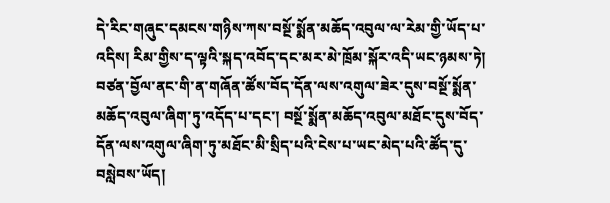དེ་རིང་གཞུང་དམངས་གཉིས་ཀས་བསྔོ་སྨོན་མཆོད་འབུལ་ལ་རེམ་གྱི་ཡོད་པ་འདིས། རིམ་གྱིས་ད་ལྟའི་སྐད་འབོད་དང་མར་མེ་ཁྲོམ་སྐོར་འདི་ཡང་ཉམས་ཏེ། བཙན་བྱོལ་ནང་གི་ན་གཞོན་ཚོས་བོད་དོན་ལས་འགུལ་ཟེར་དུས་བསྔོ་སྨོན་མཆོད་འབུལ་ཞིག་ཏུ་འདོད་པ་དང་། བསྔོ་སྨོན་མཆོད་འབུལ་མཐོང་དུས་བོད་དོན་ལས་འགུལ་ཞིག་ཏུ་མཐོང་མི་སྲིད་པའི་ངེས་པ་ཡང་མེད་པའི་ཚོད་དུ་བསླེབས་ཡོད།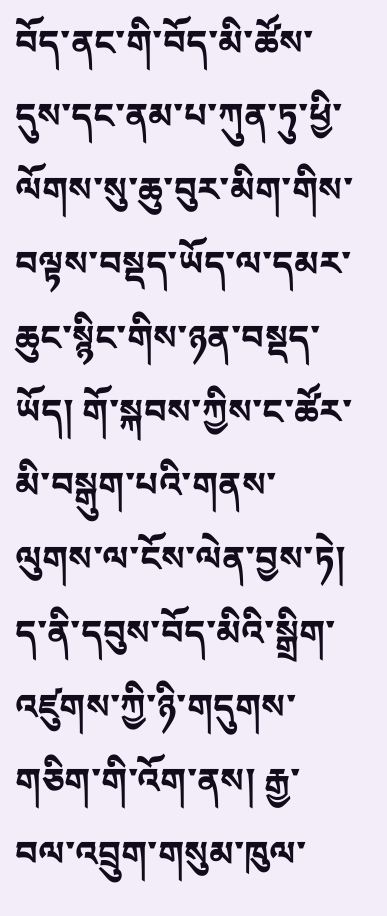བོད་ནང་གི་བོད་མི་ཚོས་དུས་དང་ནམ་པ་ཀུན་ཏུ་ཕྱི་ལོགས་སུ་ཆུ་བུར་མིག་གིས་བལྟས་བསྡད་ཡོད་ལ་དམར་ཆུང་སྙིང་གིས་ཉན་བསྡད་ཡོད། གོ་སྐབས་ཀྱིས་ང་ཚོར་མི་བསྒུག་པའི་གནས་ལུགས་ལ་ངོས་ལེན་བྱས་ཏེ། ད་ནི་དབུས་བོད་མིའི་སྒྲིག་འཛུགས་ཀྱི་ཉི་གདུགས་གཅིག་གི་འོག་ནས། རྒྱ་བལ་འབྲུག་གསུམ་ཁུལ་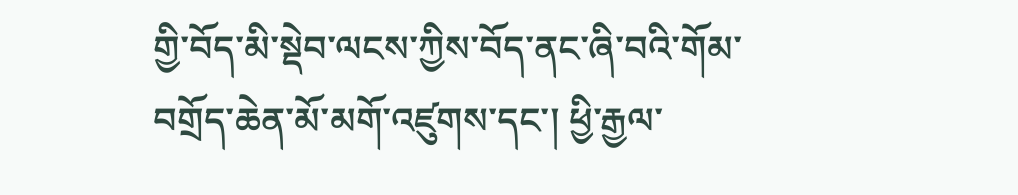གྱི་བོད་མི་སྡེབ་ལངས་ཀྱིས་བོད་ནང་ཞི་བའི་གོམ་བགྲོད་ཆེན་མོ་མགོ་འཛུགས་དང་། ཕྱི་རྒྱལ་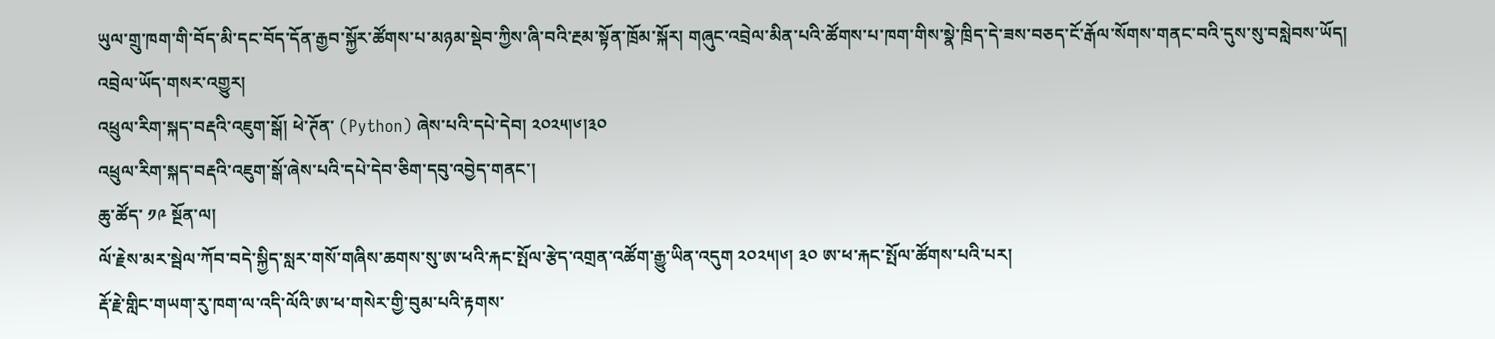ཡུལ་གྲུ་ཁག་གི་བོད་མི་དང་བོད་དོན་རྒྱབ་སྐྱོར་ཚོགས་པ་མཉམ་སྡེབ་ཀྱིས་ཞི་བའི་རྔམ་སྟོན་ཁྲོམ་སྐོར། གཞུང་འབྲེལ་མིན་པའི་ཚོགས་པ་ཁག་གིས་སྣེ་ཁྲིད་དེ་ཟས་བཅད་ངོ་རྒོལ་སོགས་གནང་བའི་དུས་སུ་བསླེབས་ཡོད།
འབྲེལ་ཡོད་གསར་འགྱུར།
འཕྲུལ་རིག་སྐད་བརྡའི་འཇུག་སྒོ། ཕེ་ཊོན་ (Python) ཞེས་པའི་དཔེ་དེབ། ༢༠༢༥།༦།༣༠
འཕྲུལ་རིག་སྐད་བརྡའི་འཇུག་སྒོ་ཞེས་པའི་དཔེ་དེབ་ཅིག་དབུ་འབྱེད་གནང་།
ཆུ་ཚོད་ ༡༩ སྔོན་ལ།
ལོ་རྗེས་མར་སྦེལ་ཀོབ་བདེ་སྐྱིད་སླར་གསོ་གཞིས་ཆགས་སུ་ཨ་ཕའི་རྐང་སྤོལ་རྩེད་འགྲན་འཚོག་རྒྱུ་ཡིན་འདུག ༢༠༢༥།༦། ༣༠ ཨ་ཕ་རྐང་སྤོལ་ཚོགས་པའི་པར།
རྡོ་རྗེ་གླིང་གཡག་རུ་ཁག་ལ་འདི་ལོའི་ཨ་ཕ་གསེར་གྱི་བུམ་པའི་རྟགས་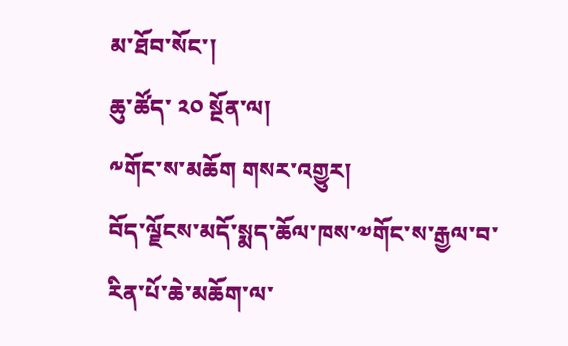མ་ཐོབ་སོང་།
ཆུ་ཚོད་ ༢༠ སྔོན་ལ།
༸གོང་ས་མཆོག གསར་འགྱུར།
བོད་ལྗོངས་མདོ་སྨད་ཆོལ་ཁས་༧གོང་ས་རྒྱལ་བ་རིན་པོ་ཆེ་མཆོག་ལ་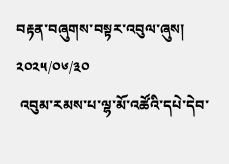བརྟན་བཞུགས་བསྟར་འབུལ་ཞུས།
༢༠༢༥/༠༦/༣༠
 འབུམ་རམས་པ་ལྷ་མོ་འཚོའི་དཔེ་དེབ་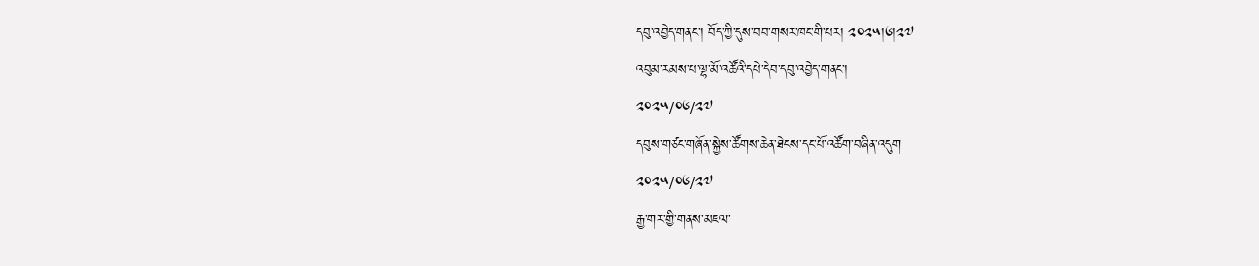དབུ་འབྱེད་གནང་། བོད་ཀྱི་དུས་བབ་གསར་ཁང་གི་པར། ༢༠༢༥།༦།༢༧
འབུམ་རམས་པ་ལྷ་མོ་འཚོའི་དཔེ་དེབ་དབུ་འབྱེད་གནང་།
༢༠༢༥/༠༦/༢༧
དབུས་གཙང་གཞོན་སྐྱེས་ཚོགས་ཆེན་ཐེངས་དང་པོ་འཚོག་བཞིན་འདུག
༢༠༢༥/༠༦/༢༧
རྒྱ་གར་གྱི་གནས་མཇལ་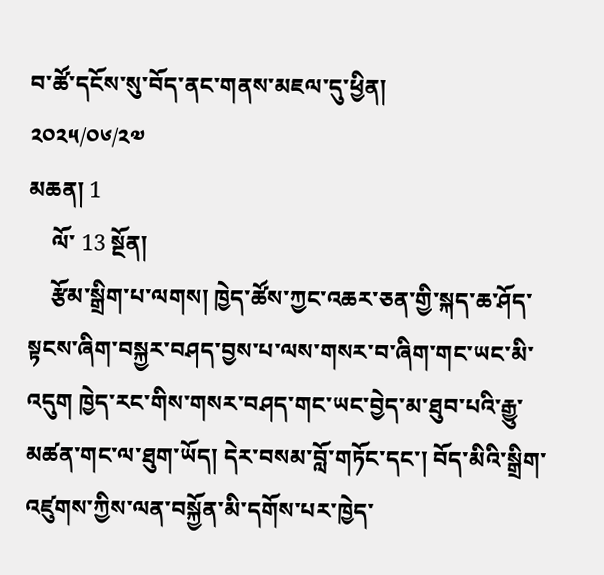བ་ཚོ་དངོས་སུ་བོད་ནང་གནས་མཇལ་དུ་ཕྱིན།
༢༠༢༥/༠༦/༢༧
མཆན། 1
    ལོ་ 13 སྔོན།
    རྩོམ་སྒྲིག་པ་ལགས། ཁྱེད་ཚོས་ཀྱང་འཆར་ཅན་གྱི་སྐད་ཆ་ཤོད་སྟངས་ཞིག་བསྐྱར་བཤད་བྱས་པ་ལས་གསར་བ་ཞིག་གང་ཡང་མི་འདུག ཁྱེད་རང་གིས་གསར་བཤད་གང་ཡང་བྱེད་མ་ཐུབ་པའི་རྒྱུ་མཚན་གང་ལ་ཐུག་ཡོད། དེར་བསམ་བློ་གཏོང་དང་། བོད་མིའི་སྒྲིག་འཛུགས་ཀྱིས་ལན་བསྐྱོན་མི་དགོས་པར་ཁྱེད་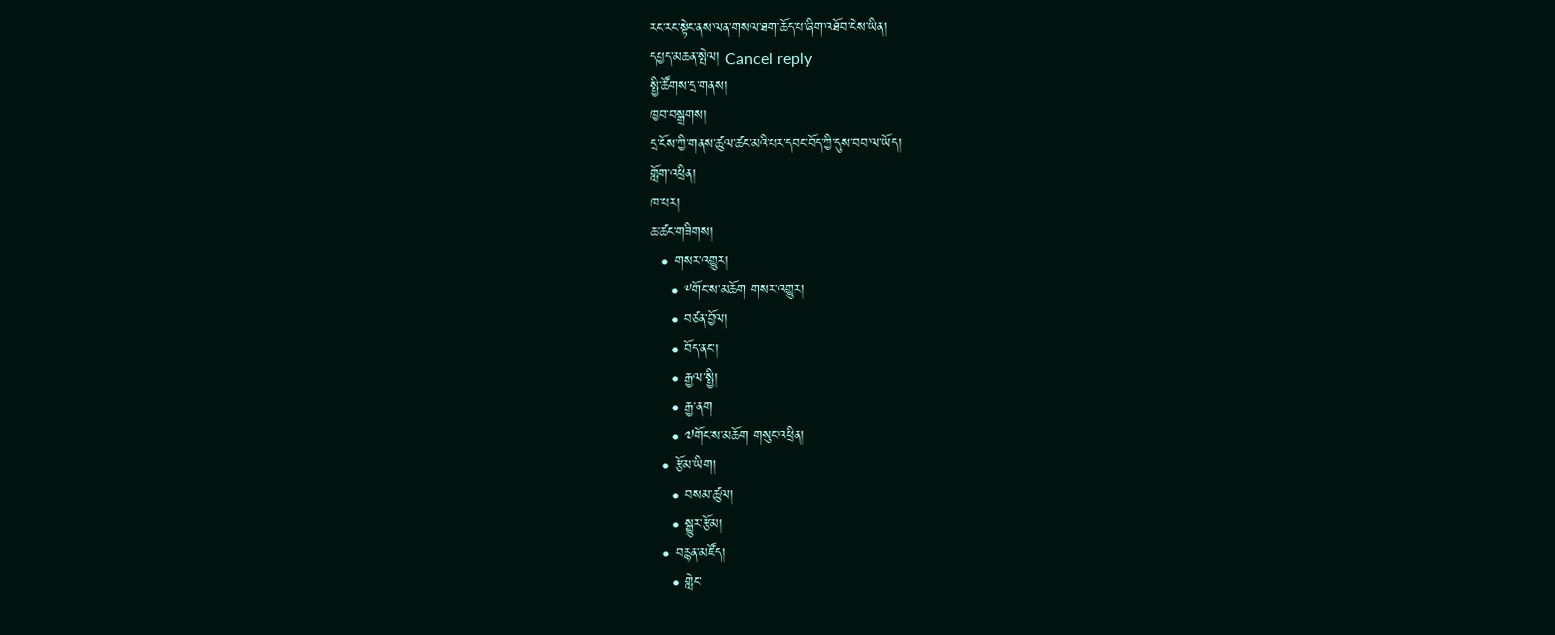རང་རང་སྟེང་ནས་ལན་གསལ་ཐག་ཆོད་པ་ཞིག་འཐོབ་ངེས་ཡིན།
དཔྱད་མཆན་སྤེལ། Cancel reply
སྤྱི་ཚོགས་དྲ་གནས།
ཁྱབ་བསྒྲགས།
དྲ་ངོས་ཀྱི་གནས་ཚུལ་ཚང་མའི་པར་དབང་བོད་ཀྱི་དུས་བབ་ལ་ཡོད།
གློག་འཕྲིན།
ཁ་པར།
ཆ་ཚང་གཟིགས།
  • གསར་འགྱུར།
    • ༸གོང་ས་མཆོག གསར་འགྱུར།
    • བཙན་བྱོལ།
    • བོད་ནང་།
    • རྒྱལ་སྤྱི།
    • རྒྱ་ནག
    • ༧གོང་ས་མཆོག གསུང་འཕྲིན།
  • རྩོམ་ཡིག།
    • བསམ་ཚུལ།
    • སྒྱུར་རྩོམ།
  • བརྙན་མཛོད།
    • གླེང་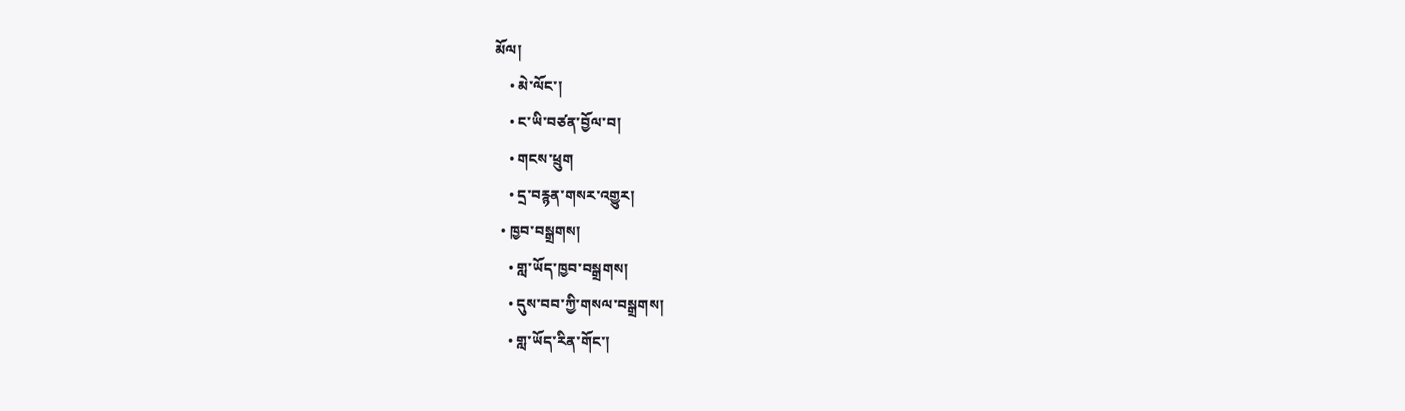མོལ།
    • མེ་ལོང་།
    • ང་ཡི་བཙན་བྱོལ་བ།
    • གངས་ཕྲུག
    • དྲ་བརྙན་གསར་འགྱུར།
  • ཁྱབ་བསྒྲགས།
    • གླ་ཡོད་ཁྱབ་བསྒྲགས།
    • དུས་བབ་ཀྱི་གསལ་བསྒྲགས།
    • གླ་ཡོད་རིན་གོང་།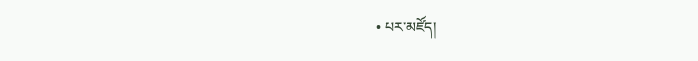• པར་མཛོད།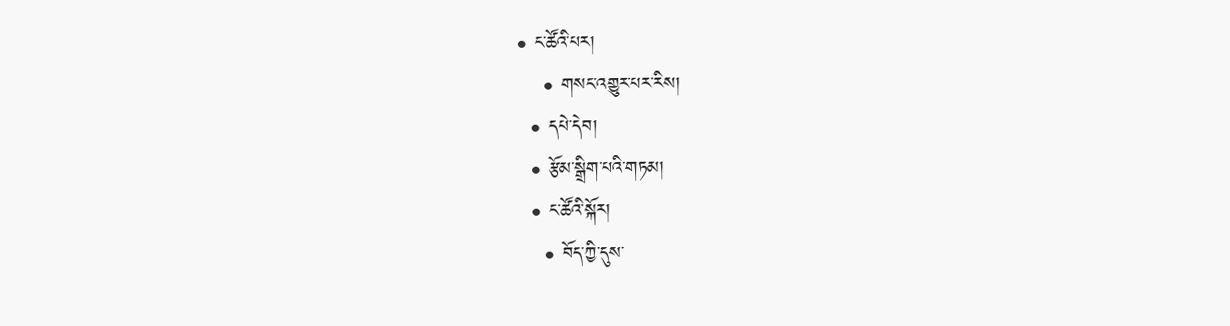• ང་ཚོའི་པར།
    • གསང་འགྱུར་པར་རིས།
  • དཔེ་དེབ།
  • རྩོམ་སྒྲིག་པའི་གཏམ།
  • ང་ཚོའི་སྐོར།
    • བོད་ཀྱི་དུས་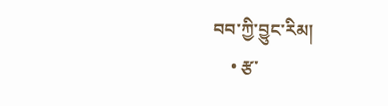བབ་ཀྱི་བྱུང་རིམ།
    • རྩ་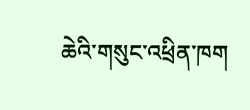ཆེའི་གསུང་འཕྲིན་ཁག